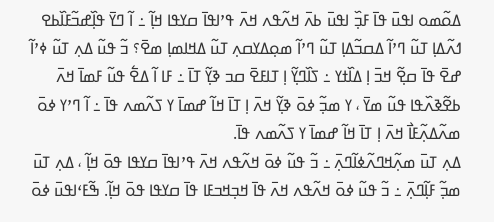ߡߋ߬ߘߋ ߊߟߎ߫ ߟߊ߫ ߓߏ߲߰ ߊߟߎ߫ ߕߍ߫ ߞߍ߬ߟߍ ߞߍ߫ ߟߴߊߟߊ߫ ߛߌߟߊ ߞߊ߲߬ ߸ ߊ߬ ߣߌ߫ ߟߊ߲߰ߝߏ߬ߓߊ߰ߕߐ ߗߍ߬ߡߊ߲ ߠߎ߬ ߣߴߊ߬ ߡߛߏ߬ߡߊ߲ ߠߎ߬ ߣߴߊ߬ ߘߋ߲ߡߌߛߍ߲ ߠߎ߬ ߡߞߊߘߊ߲ ߘߐ߫؟ ߏ߬ ߟߎ߬ ߡߍ߲ ߠߎ߬ ߦߴߊ߬ ߝߐ߫ ߟߊ߫ ߛߐ߲߬ ߞߏ߫ ߊ߲ ߡߊ߰ߙߌ ߸ ߖߊ߰ߣߌ߲߬ ߊ߲ ߠߊߓߐ߫ ߛߏ ߢߌ߲߬ ߠߊ߫ ߸ ߓߊ ߊ߬ ߡߐ߱ ߟߎ߬ ߓߘߊ߫ ߞߍ߫ ߕߐ߬ߢߍ߰ߟߊ ߟߎ߬ ߘߌ߫ ، ߌ ߘߏ߲߬ ߦߋ߫ ߢߌ߲߬ ߞߍ߫ ߊ߲ ߠߊ߫ ߞߊ߬ ߝߘߊ߫ ߌ ߖߍ߬ߘߍ ߟߊ߫ ߸ ߊ߬ ߣߴߌ ߦߋ߫ ߘߍ߬ߡߍ߲߬ߓߊ߯ ߞߍ߫ ߊ߲ ߠߊ߫ ߞߊ߬ ߝߘߊ߫ ߌ ߖߍ߬ߘߍ ߟߊ߫.
ߡߍ߲ ߠߎ߫ ߘߍ߲߬ߞߣߍ߬ߦߊ߬ߣߍ߲߫ ߸ ߏ߬ ߟߎ߬ ߦߋ߫ ߞߍ߬ߟߍ ߞߍ߫ ߟߴߊߟߊ߫ ߛߌߟߊ ߟߋ߫ ߞߊ߲߬ ، ߡߍ߲ ߠߎ߫ ߘߏ߲߬ ߓߊ߲߬ߣߍ߲߫ ߸ ߏ߬ ߟߎ߬ ߦߋ߫ ߞߍ߬ߟߍ ߞߍ߫ ߟߊ߫ ߞߏ߲ߞߏߓߊ ߟߊ߫ ߛߌߟߊ ߟߋ߫ ߞߊ߲߬. ߒ߬ߓߵߊߟߎ߫ ߦߋ߫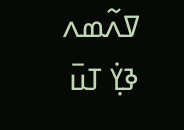ߜߍ߬ߘߍ ߢߌ߲߭ ߠߎ߫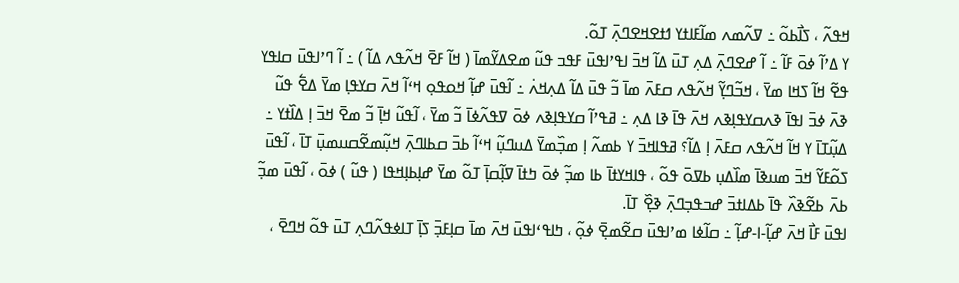ߞߟߍ߬ ، ߖߊ߯ߕߋ߬ ߸ ߜߍ߬ߘߍ ߘߊ߬ߓߊߙߌ ߗߙߐߞߐߣߍ߲߫ ߠߋ߬.
ߌ ߡߴߊ߬ ߦߋ߫ ߓߊ߬ ߸ ߊ߬ ߝߐߣߍ߲߫ ߡߍ߲ ߠߎ߫ ߡߊ߬ ߞߏ߫ ߊߟߴߊߟߎ߫ ߓߟߏ ߟߎ߬ ߘߐߡߌ߬ߘߊ߫ ( ߞߊ߬ ߓߐ߫ ߞߍ߬ߟߍ ߡߊ߬ ) ߸ ߊ߬ ߣߴߊߟߎ߫ ߛߊߟߌ ߟߐ߬ ߞߊ߬ ߖߞߊ ߘߌ߫ ، ߞߏ߬ߣߌ߲߬ ߞߍ߬ߟߍ ߛߓߍ߫ ߘߊ߫ ߏ߬ ߟߎ߫ ߡߊ߬ ߡߍ߲ߞߍ߭ ߸ ߊ߬ߟߎ߫ ߝߊ߲߬ ߞߋߟߋ߲ ߞߵߊ߬ ߞߍ߫ ߛߌߟߊ߲ ߘߌ߫ ߡߐ߱ ߟߎ߬ ߢߍ߫ ߦߏ߫ ߊߟߊ߫ ߢߍߛߌߟߊ߲ߢߍ ߞߍ߫ ߟߊ߫ ߢߊ ߡߍ߲ ߸ ߥߟߴߊ߬ ߛߌߟߊ߲ߢߍ ߦߋ߫ ߜߟߍ߬ߦߊ߫ ߏ߬ ߘߌ߫ ، ߊ߬ߟߎ߬ ߞߊ߲߫ ߏ߬ ߘߐ߫ ߞߏ߫ ߊ߲ ߡߊ߰ߙߌ ߸ ߡߎ߲߬ߠߊ߫ ߌ ߞߊ߬ ߞߍ߬ߟߍ ߛߓߍ߫ ߊ߲ ߡߊ߬؟ ߥߟߊߞߏ߫ ߌ ߕߘߍ߬ ߊ߲ ߘߏ߲߰ߘߌ߫ ߡߎߣߎ߲߬ ߞߵߊ߬ ߕߏ߫ ߛߕߊߣߍ߲߫ ߞߎ߲߬ߘߐ߬ߛߎߘߎ߲߫ ߠߊ߫ ، ߊ߬ߟߎ߫ ߖߋ߬ߓߌ߬ ߞߏ߫ ߘߎߢߊ߫ ߘߊ߰ߡߎ߲ ߕߜߋ߫ ߟߋ߬ ، ߟߊߞߌߙߊ߫ ߕߊ ߘߏ߲߬ ߦߋ߫ ߤߙߊ߫ ߜߊ߲߬ߛߊ߲߫ ߠߋ߬ ߘߌ߫ ߝߊ߲ߕߊ߲ߞߟߊ ( ߟߎ߬ ) ߦߋ߫ ، ߊ߬ߟߎ߫ ߘߏ߲߬ ߕߍ߫ ߕߐ߬ߢߍ߰ ߟߊ߫ ߕߡߊߙߏ߫ ߝߏߟߏ߲ߣߍ߲߫ ߢߐ߲߰ ߠߊ߫.
ߊߟߎ߫ ߓߊ߯ ߞߍ߫ ߝߊ߲߬-ߊ-ߝߊ߲߬ ߸ ߛߊ߬ߦߊ ߘߴߊߟߎ߫ ߛߐ߬ߘߐ߲߫ ߦߋ߲߬ ، ߤߊߟߵߊߟߎ߫ ߞߍ߫ ߘߊ߫ ߛߊ߲ߓߏ߲߫ ߖߊ߲߫ ߠߊߦߟߍ߬ߣߍ߲ ߠߎ߫ ߟߋ߬ ߞߣߐ߫ ،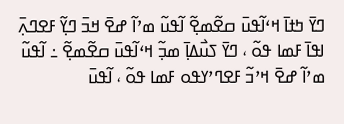ߣߌ߫ ߤߙߊ߫ ߞߵߊ߬ߟߎ߫ ߛߐ߬ߘߐ߲߬ ߊ߬ߟߎ߬ ߘߴߊ߬ ߝߐ߫ ߞߏ߫ ߣߌ߲߬ ߓߐߣߍ߲߫ ߊߟߊ߫ ߓߘߊ ߟߋ߬ ، ߣߌ߫ ߖߎ߯ߡߊ߲߫ ߘߏ߲߬ ߞߵߊ߬ߟߎ߫ ߛߐ߬ߘߐ߲߬ ߸ ߊ߬ߟߎ߬ ߘߴߊ߬ ߝߐ߫ ߞߴߏ߬ ߓߐߣߴߌߟߋ ߓߘߊ ߟߋ߬ ، ߊ߬ߟߎ߫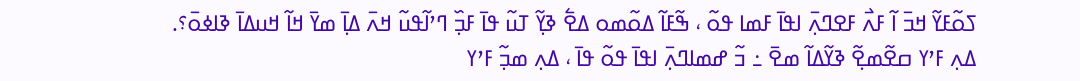ߖߋ߬ߓߌ߬ ߞߏ߫ ߊ߬ ߓߍ߯ ߓߐߣߍ߲߫ ߊߟߊ߫ ߓߘߊ ߟߋ߬ ، ߒ߬ߓߊ߬ ߡߋ߬ߘߋ ߡߐ߱ ߢߌ߲߬ ߠߎ߬ ߟߊ߫ ߓߏ߲߰ ߣߴߊ߬ߟߎ߬ ߞߍ߫ ߡߊ߲߫ ߘߌ߫ ߞߊ߬ ߞߎߡߊ߫ ߢߊߦߋ߫؟.
ߡߍ߲ ߓߴߌ ߛߐ߬ߘߐ߲߬ ߢߌ߬ߡߊ߬ ߘߐ߫ ߸ ߏ߬ ߝߘߊߣߍ߲߫ ߊߟߊ߫ ߟߋ߬ ߟߊ߫ ، ߡߍ߲ ߘߏ߲߬ ߓߴߌ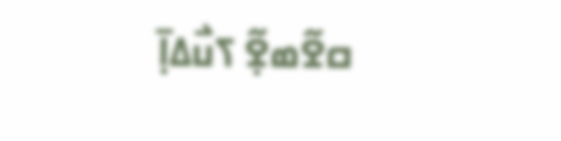ߛߐ߬ߘߐ߲߬ ߖߎ߯ߡߊ߲߫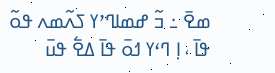ߘߐ߫ ߸ ߏ߬ ߝߘߊߣߴߌ ߖߍ߬ߘߍ ߟߋ߬ ߟߊ߫ ، ߊ߲ ߣߵߌ ߗߋ߫ ߟߊ߫ ߡߐ߱ ߟߎ߫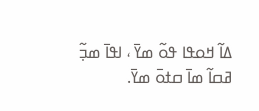ߡߊ߬ ߞߋߟߊ ߟߋ߬ ߘߌ߫ ، ߊߟߊ߫ ߘߏ߲߬ ߥߛߊ߬ ߘߊ߫ ߛߙߋ߫ ߘߌ߫.